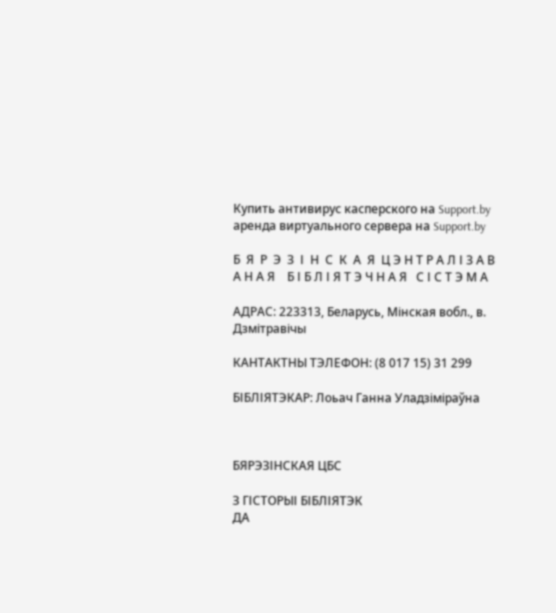Купить антивирус касперского на Support.by        аренда виртуального cервера на Support.by

Б  Я  Р  Э  З  І  Н  С  К  А  Я  Ц Э Н Т Р А Л І З А В А Н А Я    Б І Б Л І Я Т Э Ч Н А Я   С І С Т Э М А

АДРАС: 223313, Беларусь, Мінская вобл., в. Дзмітравічы

КАНТАКТНЫ ТЭЛЕФОН: (8 017 15) 31 299

БІБЛІЯТЭКАР: Лоьач Ганна Уладзіміраўна



БЯРЭЗІНСКАЯ ЦБС

З ГІСТОРЫІ БІБЛІЯТЭК
ДА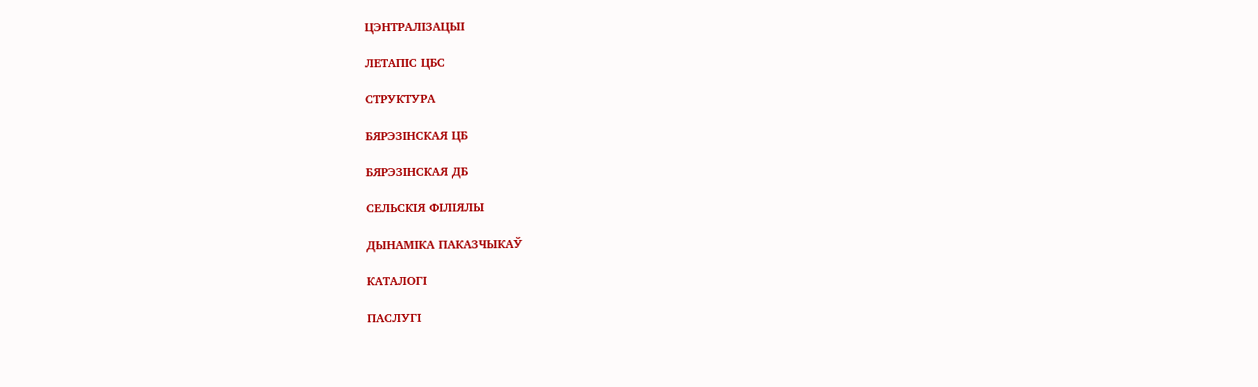ЦЭНТРАЛІЗАЦЫІ

ЛЕТАПІС ЦБС

СТРУКТУРА

БЯРЭЗІНСКАЯ ЦБ

БЯРЭЗІНСКАЯ ДБ

СЕЛЬСКІЯ ФІЛІЯЛЫ

ДЫНАМІКА ПАКАЗЧЫКАЎ

КАТАЛОГІ

ПАСЛУГІ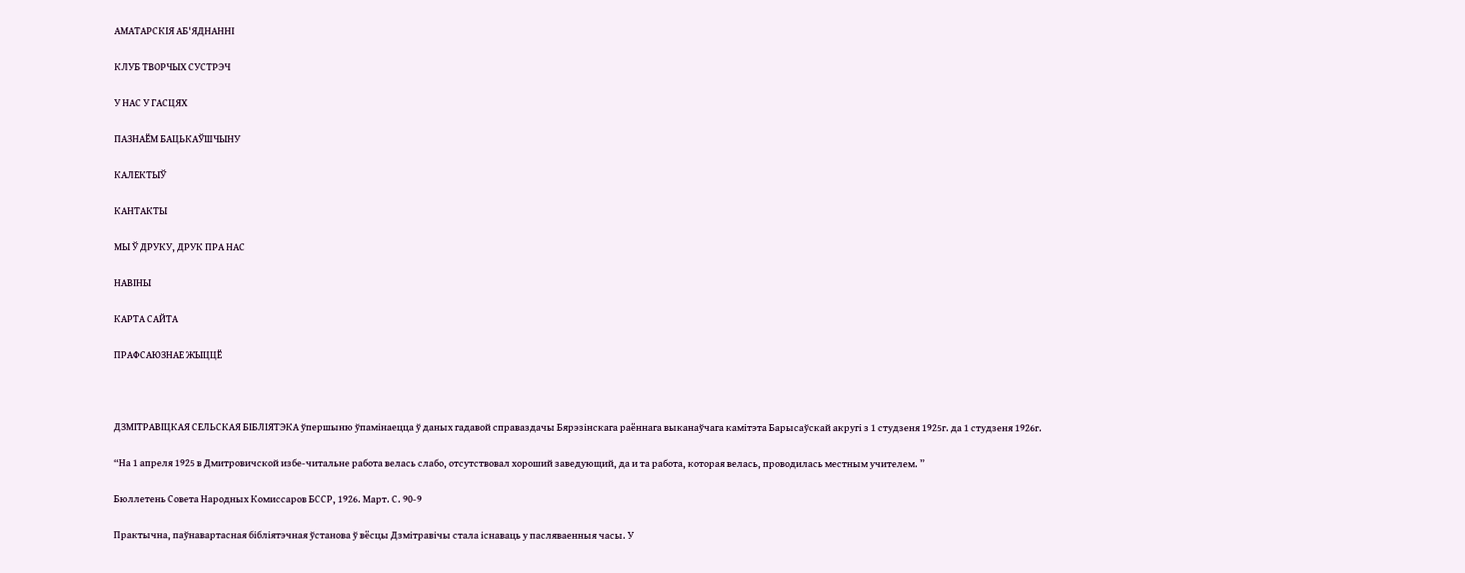АМАТАРСКІЯ АБ'ЯДНАННІ

КЛУБ ТВОРЧЫХ СУСТРЭЧ

У НАС У ГАСЦЯХ

ПАЗНАЁМ БАЦЬКАЎШЧЫНУ

КАЛЕКТЫЎ

КАНТАКТЫ

МЫ Ў ДРУКУ, ДРУК ПРА НАС

НАВІНЫ

КАРТА САЙТА

ПРАФСАЮЗНАЕ ЖЫЦЦЁ



ДЗМІТРАВІЦКАЯ СЕЛЬСКАЯ БІБЛІЯТЭКА ўпершыню ўпамінаецца ў даных гадавой справаздачы Бярэзінскага раённага выканаўчага камітэта Барысаўскай акругі з 1 студзеня 1925г. да 1 студзеня 1926г.

“На 1 апреля 1925 в Дмитровичской избе-читальне работа велась слабо, отсутствовал хороший заведующий, да и та работа, которая велась, проводилась местным учителем. ”

Бюллетень Совета Народных Комиссаров БССР, 1926. Март. С. 90-9

Практычна, паўнавартасная бібліятэчная ўстанова ў вёсцы Дзмітравічы стала існаваць у пасляваенныя часы. У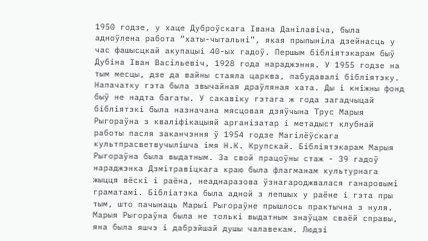1950 годзе, у хаце Дуброўскага Івана Данілавіча, была адноўлена работа “хаты-чытальні”, якая прыпыніла дзейнасць у час фашысцкай акупацыі 40-ых гадоў. Першым бібліятэкарам быў Дубіна Іван Васільевіч, 1928 года нараджэння. У 1955 годзе на тым месцы, дзе да вайны стаяла царква, пабудавалі бібліятэку. Напачатку гэта была звычайная драўляная хата. Ды і кніжны фонд быў не надта багаты. У сакавіку гэтага ж года загадчыцай бібліятэкі была назначана мясцовая дзяўчына Трус Марыя Рыгораўна з кваліфікацыяй арганізатар і метадыст клубнай работы пасля заканчэння ў 1954 годзе Магілёўскага культпрасветвучылішча імя Н.К. Крупскай. Бібліятэкарам Марыя Рыгораўна была выдатным. За свой працоўны стаж - 39 гадоў нараджэнка Дзмітравіцкага краю была флагманам культурнага жыцця вёскі і раёна, неаднаразова ўзнагароджвалася ганаровымі граматамі. Бібліатэка была адной з лепшых у раёне і гэта пры тым, што пачынаць Марыі Рыгораўне прышлось практычна з нуля. Марыя Рыгораўна была не толькі выдатным знаўцам сваёй справы, яна была яшчэ і дабрэйшай душы чалавекам. Людзі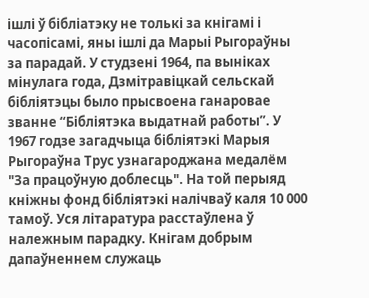ішлі ў бібліатэку не толькі за кнігамі і часопісамі, яны ішлі да Марыі Рыгораўны за парадай. У студзені 1964, па выніках мінулага года, Дзмітравіцкай сельскай бібліятэцы было прысвоена ганаровае званне “Бібліятэка выдатнай работы”. У 1967 годзе загадчыца бібліятэкі Марыя Рыгораўна Трус узнагароджана медалём "За працоўную доблесць". На той перыяд кніжны фонд бібліятэкі налічваў каля 10 000 тамоў. Уся літаратура расстаўлена ў належным парадку. Кнігам добрым дапаўненнем служаць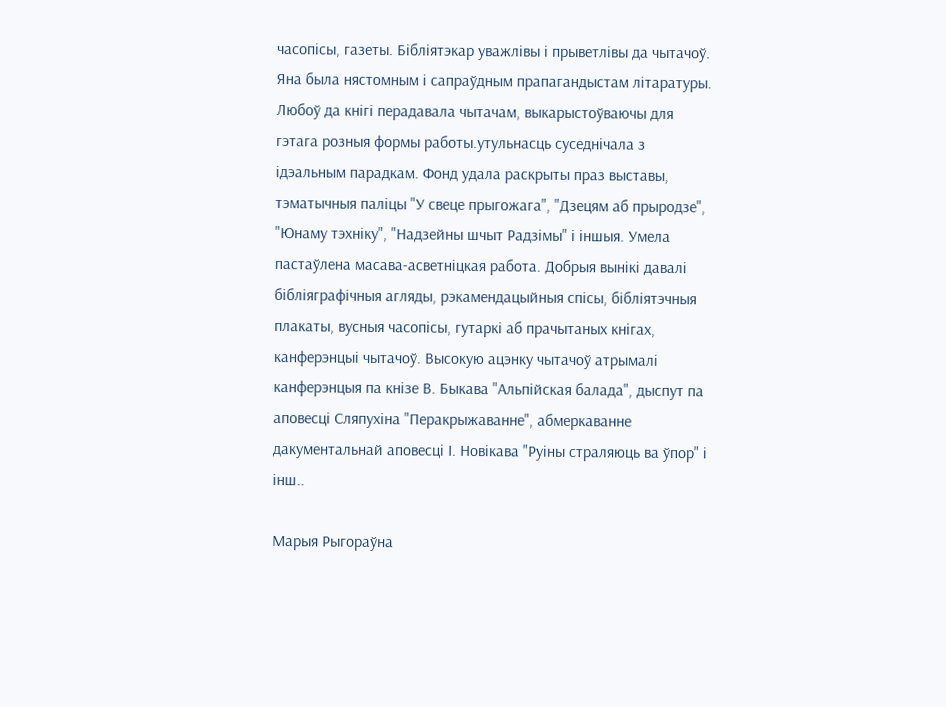часопісы, газеты. Бібліятэкар уважлівы і прыветлівы да чытачоў. Яна была нястомным і сапраўдным прапагандыстам літаратуры. Любоў да кнігі перадавала чытачам, выкарыстоўваючы для гэтага розныя формы работы.утульнасць суседнічала з ідэальным парадкам. Фонд удала раскрыты праз выставы, тэматычныя паліцы "У свеце прыгожага", "Дзецям аб прыродзе", "Юнаму тэхніку", "Надзейны шчыт Радзімы" і іншыя. Умела пастаўлена масава-асветніцкая работа. Добрыя вынікі давалі бібліяграфічныя агляды, рэкамендацыйныя спісы, бібліятэчныя плакаты, вусныя часопісы, гутаркі аб прачытаных кнігах, канферэнцыі чытачоў. Высокую ацэнку чытачоў атрымалі канферэнцыя па кнізе В. Быкава "Альпійская балада", дыспут па аповесці Сляпухіна "Перакрыжаванне", абмеркаванне дакументальнай аповесці І. Новікава "Руіны страляюць ва ўпор" і інш..

Марыя Рыгораўна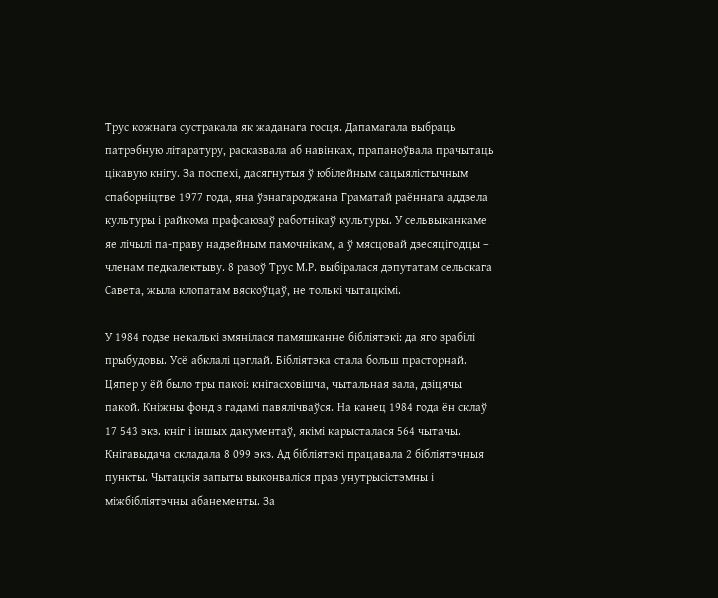Трус кожнага сустракала як жаданага госця. Дапамагала выбраць патрэбную літаратуру, расказвала аб навінках, прапаноўвала прачытаць цікавую кнігу. За поспехі, дасягнутыя ў юбілейным сацыялістычным спаборніцтве 1977 года, яна ўзнагароджана Граматай раённага аддзела культуры і райкома прафсаюзаў работнікаў культуры. У сельвыканкаме яе лічылі па-праву надзейным памочнікам, а ў мясцовай дзесяцігодцы – членам педкалектыву. 8 разоў Трус М.Р. выбіралася дэпутатам сельскага Савета, жыла клопатам вяскоўцаў, не толькі чытацкімі.

У 1984 годзе некалькі змянілася памяшканне бібліятэкі: да яго зрабілі прыбудовы. Усё абклалі цэглай. Бібліятэка стала больш прасторнай. Цяпер у ёй было тры пакоі: кнігасховішча, чытальная зала, дзіцячы пакой. Кніжны фонд з гадамі павялічваўся. На канец 1984 года ён склаў 17 543 экз. кніг і іншых дакументаў, якімі карысталася 564 чытачы. Кнігавыдача складала 8 099 экз. Ад бібліятэкі працавала 2 бібліятэчныя пункты. Чытацкія запыты выконваліся праз унутрысістэмны і міжбібліятэчны абанементы. За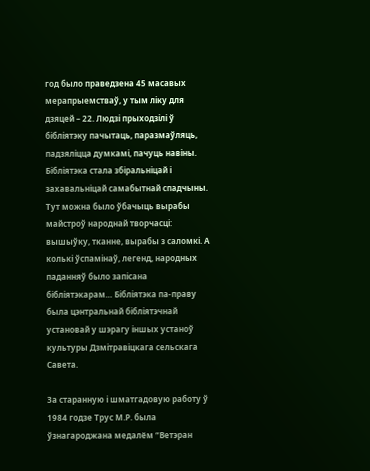год было праведзена 45 масавых мерапрыемстваў, у тым ліку для дзяцей – 22. Людзі прыходзілі ў бібліятэку пачытаць, паразмаўляць, падзяліцца думкамі, пачуць навіны. Бібліятэка стала збіральніцай і захавальніцай самабытнай спадчыны. Тут можна было ўбачыць вырабы майстроў народнай творчасці: вышыўку, тканне, вырабы з саломкі. А колькі ўспамінаў, легенд, народных паданняў было запісана бібліятэкарам… Бібліятэка па-праву была цэнтральнай бібліятэчнай установай у шэрагу іншых устаноў культуры Дзмітравіцкага сельскага Савета.

За старанную і шматгадовую работу ў 1984 годзе Трус М.Р. была ўзнагароджана медалём “Ветэран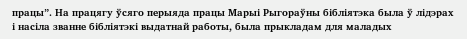працы”. На працягу ўсяго перыяда працы Марыі Рыгораўны бібліятэка была ў лідэрах і насіла званне бібліятэкі выдатнай работы, была прыкладам для маладых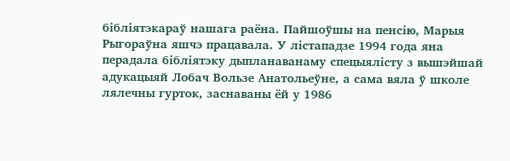бібліятэкараў нашага раёна. Пайшоўшы на пенсію, Марыя Рыгораўна яшчэ працавала. У лістападзе 1994 года яна перадала бібліятэку дыпланаванаму спецыялісту з вышэйшай адукацыяй Лобач Вользе Анатольеўне, а сама вяла ў школе лялечны гурток, заснаваны ёй у 1986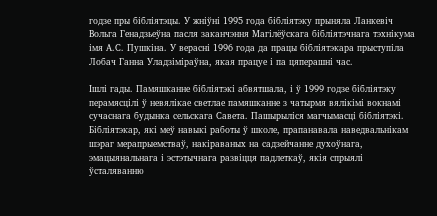годзе пры бібліятэцы. У жніўні 1995 года бібліятэку прыняла Ланкевіч Вольга Генадзьеўна пасля заканчэння Магілёўскага бібліятэчнага тэхнікума імя А.С. Пушкіна. У верасні 1996 года да працы бібліятэкара прыступіла Лобач Ганна Уладзіміраўна, якая працуе і па цяперашні час.

Ішлі гады. Памяшканне бібліятэкі абвятшала, і ў 1999 годзе бібліятэку перамясцілі ў невялікае светлае памяшканне з чатырмя вялікімі вокнамі сучаснага будынка сельскага Савета. Пашырыліся магчымасці бібліятэкі. Бібліятэкар, які меў навыкі работы ў школе, прапанавала наведвальнікам шэраг мерапрыемстваў, накіраваных на садзейчанне духоўнага, эмацыянальнага і эстэтычнага развіцця падлеткаў, якія спрыялі ўсталяванню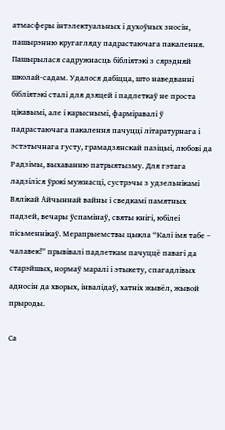атмасферы інтэлектуальных і духоўных зносін, пашырэнню кругагляду падрастаючага пакалення. Пашырылася садружнасць бібліятэкі з сярэдняй школай-садам. Удалося дабіцца, што наведванні бібліятэкі сталі для дзяцей і падлеткаў не проста цікавымі, але і карыснымі, фарміравалі ў падрастаючага пакалення пачуцці літаратурнага і эстэтычнага густу, грамадзянскай пазіцыі, любові да Радзімы, выхаванню патрыятызму. Для гэтага ладзіліся ўрокі мужнасці, сустрэчы з удзельнікамі Вялікай Айчыннай вайны і сведкамі памятных падзей, вечары ўспамінаў, святы кнігі, юбілеі пісьменнікаў. Мерапрыемствы цыкла “Калі імя табе – чалавек!” прывівалі падлеткам пачуццё павагі да старэйшых, нормаў маралі і этыкету, спагадлівых адносін да хворых, інвалідаў, хатніх жывёл, жывой прыроды.

Са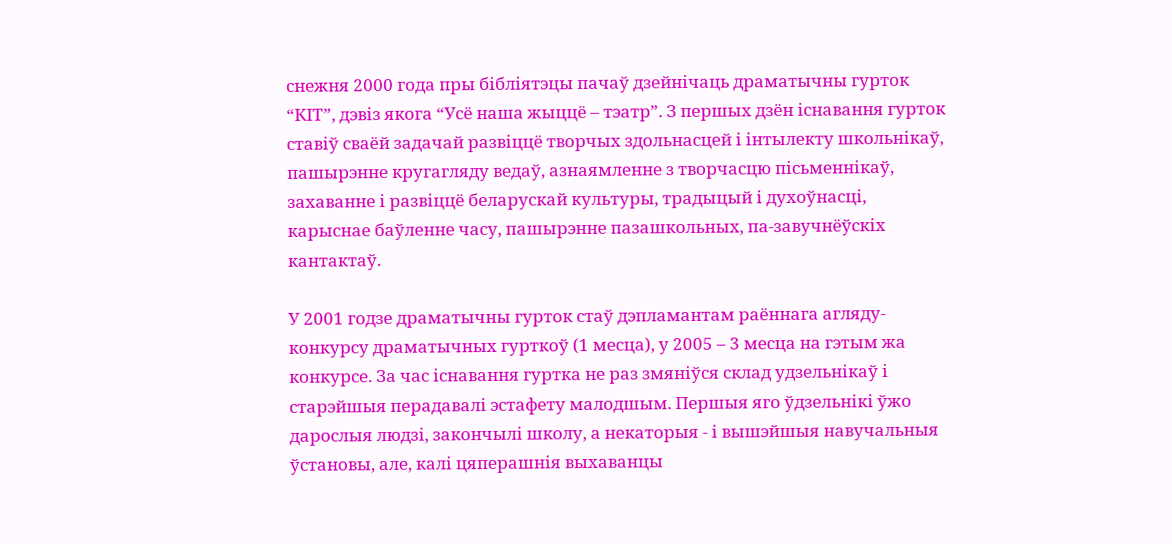снежня 2000 года пры бібліятэцы пачаў дзейнічаць драматычны гурток “КІТ”, дэвіз якога “Усё наша жыццё – тэатр”. З першых дзён існавання гурток ставіў сваёй задачай развіццё творчых здольнасцей і інтылекту школьнікаў, пашырэнне кругагляду ведаў, азнаямленне з творчасцю пісьменнікаў, захаванне і развіццё беларускай культуры, традыцый і духоўнасці, карыснае баўленне часу, пашырэнне пазашкольных, па-завучнёўскіх кантактаў.

У 2001 годзе драматычны гурток стаў дэпламантам раённага агляду-конкурсу драматычных гурткоў (1 месца), у 2005 – 3 месца на гэтым жа конкурсе. За час існавання гуртка не раз змяніўся склад удзельнікаў і старэйшыя перадавалі эстафету малодшым. Першыя яго ўдзельнікі ўжо дарослыя людзі, закончылі школу, а некаторыя - і вышэйшыя навучальныя ўстановы, але, калі цяперашнія выхаванцы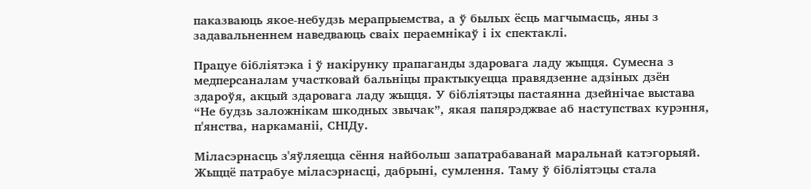паказваюць якое-небудзь мерапрыемства, а ў былых ёсць магчымасць, яны з задавальненнем наведваюць сваіх пераемнікаў і іх спектаклі.

Працуе бібліятэка і ў накірунку прапаганды здаровага ладу жыцця. Сумесна з медперсаналам участковай бальніцы практыкуецца правядзенне адзіных дзён здароўя, акцый здаровага ладу жыцця. У бібліятэцы пастаянна дзейнічае выстава “Не будзь заложнікам шкодных звычак”, якая папярэджвае аб наступствах курэння, п'янства, наркаманіі, СНІДу.

Міласэрнасць з'яўляецца сёння найбольш запатрабаванай маральнай катэгорыяй. Жыццё патрабуе міласэрнасці, дабрыні, сумлення. Таму ў бібліятэцы стала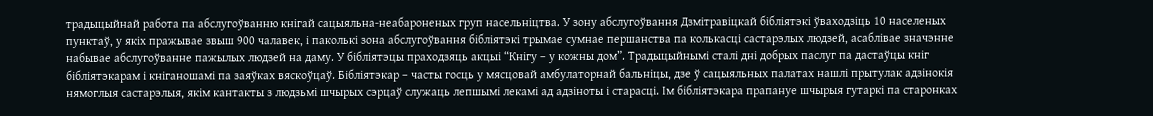традыцыйнай работа па абслугоўванню кнігай сацыяльна-неабароненых груп насельніцтва. У зону абслугоўвання Дзмітравіцкай бібліятэкі ўваходзіць 10 населеных пунктаў, у якіх пражывае звыш 900 чалавек, і паколькі зона абслугоўвання бібліятэкі трымае сумнае першанства па колькасці састарэлых людзей, асаблівае значэнне набывае абслугоўванне пажылых людзей на даму. У бібліятэцы праходзяць акцыі “Кнігу – у кожны дом”. Традыцыйнымі сталі дні добрых паслуг па дастаўцы кніг бібліятэкарам і кніганошамі па заяўках вяскоўцаў. Бібліятэкар – часты госць у мясцовай амбулаторнай бальніцы, дзе ў сацыяльных палатах нашлі прытулак адзінокія нямоглыя састарэлыя, якім кантакты з людзьмі шчырых сэрцаў служаць лепшымі лекамі ад адзіноты і старасці. Ім бібліятэкара прапануе шчырыя гутаркі па старонках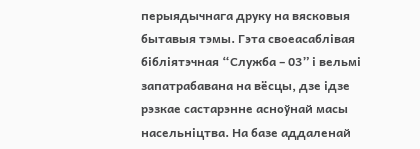перыядычнага друку на вясковыя бытавыя тэмы. Гэта своеасаблівая бібліятэчная “Служба – 03” і вельмі запатрабавана на вёсцы, дзе ідзе рэзкае састарэнне асноўнай масы насельніцтва. На базе аддаленай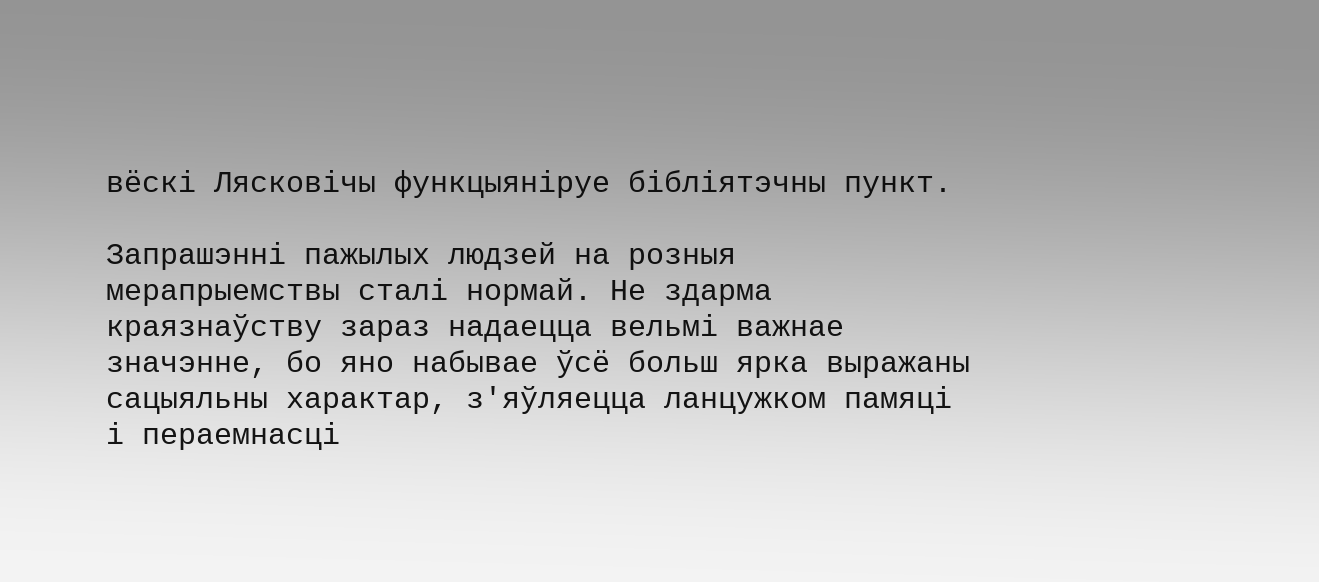вёскі Лясковічы функцыяніруе бібліятэчны пункт.

Запрашэнні пажылых людзей на розныя мерапрыемствы сталі нормай. Не здарма краязнаўству зараз надаецца вельмі важнае значэнне, бо яно набывае ўсё больш ярка выражаны сацыяльны характар, з'яўляецца ланцужком памяці і пераемнасці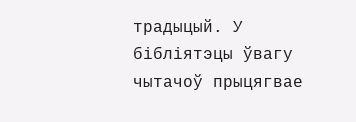традыцый. У бібліятэцы ўвагу чытачоў прыцягвае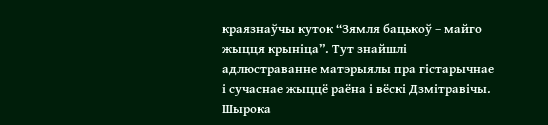краязнаўчы куток “Зямля бацькоў – майго жыцця крыніца”. Тут знайшлі адлюстраванне матэрыялы пра гістарычнае і сучаснае жыццё раёна і вёскі Дзмітравічы. Шырока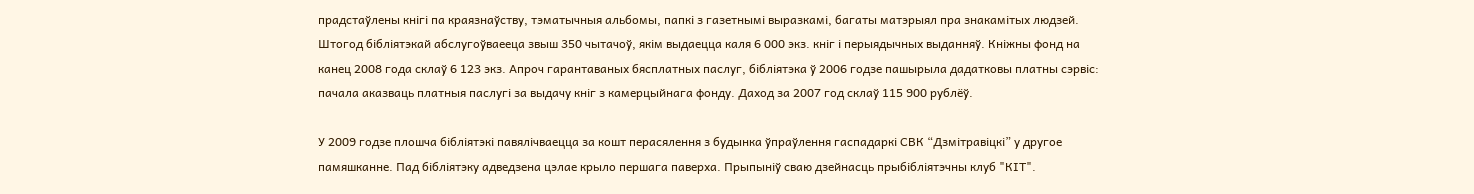прадстаўлены кнігі па краязнаўству, тэматычныя альбомы, папкі з газетнымі выразкамі, багаты матэрыял пра знакамітых людзей. Штогод бібліятэкай абслугоўваееца звыш 350 чытачоў, якім выдаецца каля 6 000 экз. кніг і перыядычных выданняў. Кніжны фонд на канец 2008 года склаў 6 123 экз. Апроч гарантаваных бясплатных паслуг, бібліятэка ў 2006 годзе пашырыла дадатковы платны сэрвіс: пачала аказваць платныя паслугі за выдачу кніг з камерцыйнага фонду. Даход за 2007 год склаў 115 900 рублёў.

У 2009 годзе плошча бібліятэкі павялічваецца за кошт перасялення з будынка ўпраўлення гаспадаркі СВК “Дзмітравіцкі” у другое памяшканне. Пад бібліятэку адведзена цэлае крыло першага паверха. Прыпыніў сваю дзейнасць прыбібліятэчны клуб "КІТ".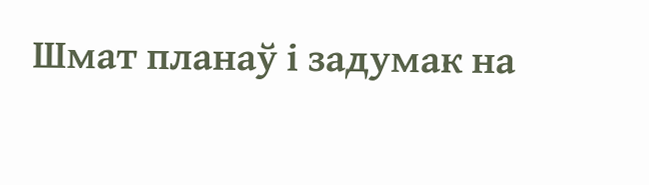Шмат планаў і задумак на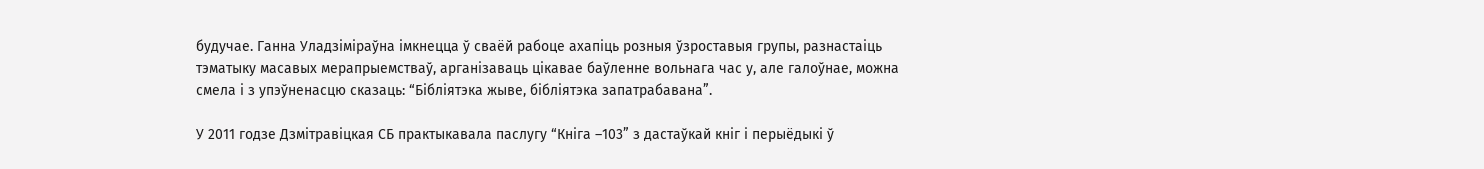будучае. Ганна Уладзіміраўна імкнецца ў сваёй рабоце ахапіць розныя ўзроставыя групы, разнастаіць тэматыку масавых мерапрыемстваў, арганізаваць цікавае баўленне вольнага час у, але галоўнае, можна смела і з упэўненасцю сказаць: “Бібліятэка жыве, бібліятэка запатрабавана”.

У 2011 годзе Дзмітравіцкая СБ практыкавала паслугу “Кніга –103” з дастаўкай кніг і перыёдыкі ў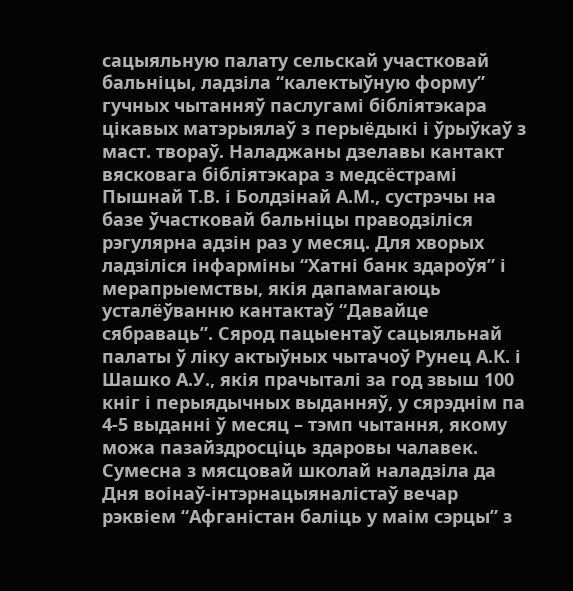сацыяльную палату сельскай участковай бальніцы, ладзіла “калектыўную форму” гучных чытанняў паслугамі бібліятэкара цікавых матэрыялаў з перыёдыкі і ўрыўкаў з маст. твораў. Наладжаны дзелавы кантакт вясковага бібліятэкара з медсёстрамі Пышнай Т.В. і Болдзінай А.М., сустрэчы на базе ўчастковай бальніцы праводзіліся рэгулярна адзін раз у месяц. Для хворых ладзіліся інфарміны “Хатні банк здароўя” і мерапрыемствы, якія дапамагаюць усталёўванню кантактаў “Давайце сябраваць”. Сярод пацыентаў сацыяльнай палаты ў ліку актыўных чытачоў Рунец А.К. і Шашко А.У., якія прачыталі за год звыш 100 кніг і перыядычных выданняў, у сярэднім па 4-5 выданні ў месяц – тэмп чытання, якому можа пазайздросціць здаровы чалавек. Сумесна з мясцовай школай наладзіла да Дня воінаў-інтэрнацыяналістаў вечар рэквіем “Афганістан баліць у маім сэрцы” з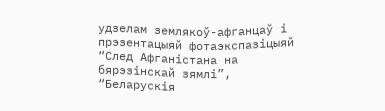удзелам землякоў-афганцаў і прэзентацыяй фотаэкспазіцыяй “След Афганістана на бярэзінскай зямлі”, “Беларускія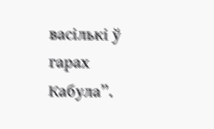васількі ў гарах Кабула”.